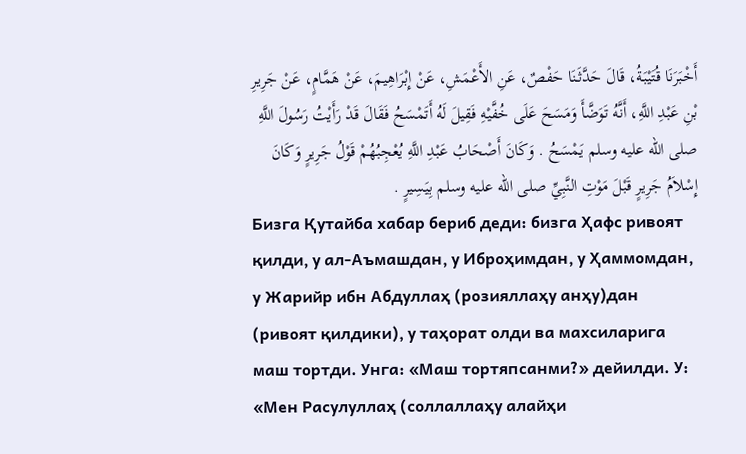أَخْبَرَنَا قُتَيْبَةُ، قَالَ حَدَّثَنَا حَفْصٌ، عَنِ الأَعْمَشِ، عَنْ إِبْرَاهِيمَ، عَنْ هَمَّامٍ، عَنْ جَرِيرِ بْنِ عَبْدِ اللَّهِ، أَنَّهُ تَوَضَّأَ وَمَسَحَ عَلَى خُفَّيْهِ فَقِيلَ لَهُ أَتَمْسَحُ فَقَالَ قَدْ رَأَيْتُ رَسُولَ اللَّهِ صلى الله عليه وسلم يَمْسَحُ . وَكَانَ أَصْحَابُ عَبْدِ اللَّهِ يُعْجِبُهُمْ قَوْلُ جَرِيرٍ وَكَانَ إِسْلاَمُ جَرِيرٍ قَبْلَ مَوْتِ النَّبِيِّ صلى الله عليه وسلم بِيَسِيرٍ .
Бизга Қутайба хабар бериб деди: бизга Ҳафс ривоят қилди, у ал-Аъмашдан, у Иброҳимдан, у Ҳаммомдан, у Жарийр ибн Абдуллаҳ (розияллаҳу анҳу)дан (ривоят қилдики), у таҳорат олди ва махсиларига маш тортди. Унга: «Маш тортяпсанми?» дейилди. У: «Мен Расулуллаҳ (соллаллаҳу алайҳи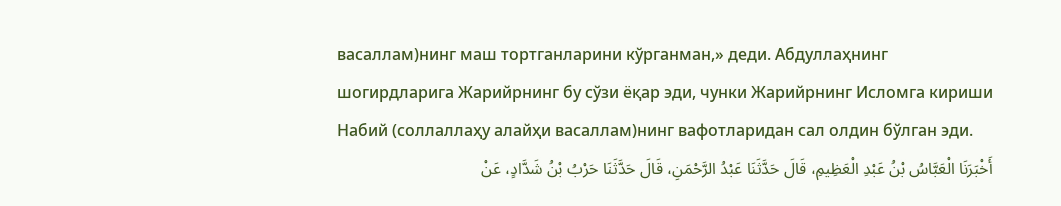васаллам)нинг маш тортганларини кўрганман,» деди. Абдуллаҳнинг шогирдларига Жарийрнинг бу сўзи ёқар эди, чунки Жарийрнинг Исломга кириши Набий (соллаллаҳу алайҳи васаллам)нинг вафотларидан сал олдин бўлган эди.
أَخْبَرَنَا الْعَبَّاسُ بْنُ عَبْدِ الْعَظِيمِ، قَالَ حَدَّثَنَا عَبْدُ الرَّحْمَنِ، قَالَ حَدَّثَنَا حَرْبُ بْنُ شَدَّادٍ، عَنْ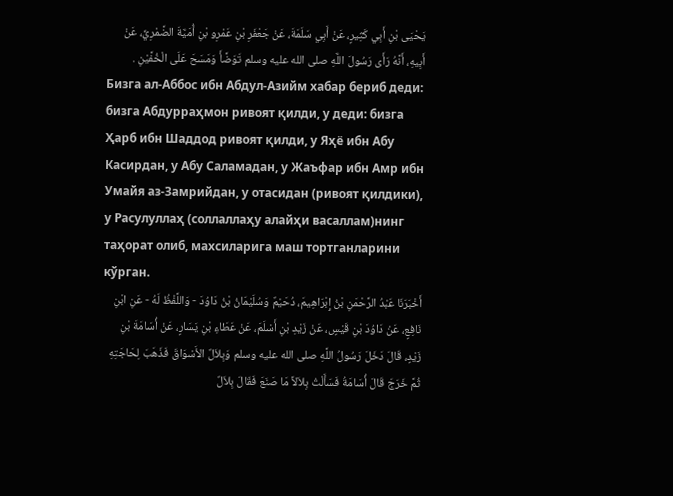يَحْيَى بْنِ أَبِي كَثِيرٍ، عَنْ أَبِي سَلَمَةَ، عَنْ جَعْفَرِ بْنِ عَمْرِو بْنِ أُمَيَّةَ الضَّمْرِيِّ، عَنْ أَبِيهِ، أَنَّهُ رَأَى رَسُولَ اللَّهِ صلى الله عليه وسلم تَوَضَّأَ وَمَسَحَ عَلَى الْخُفَّيْنِ .
Бизга ал-Аббос ибн Абдул-Азийм хабар бериб деди: бизга Абдурраҳмон ривоят қилди, у деди: бизга Ҳарб ибн Шаддод ривоят қилди, у Яҳё ибн Абу Касирдан, у Абу Саламадан, у Жаъфар ибн Амр ибн Умайя аз-Замрийдан, у отасидан (ривоят қилдики), у Расулуллаҳ (соллаллаҳу алайҳи васаллам)нинг таҳорат олиб, махсиларига маш тортганларини кўрган.
أَخْبَرَنَا عَبْدُ الرَّحْمَنِ بْنُ إِبْرَاهِيمَ، دُحَيْمٌ وَسُلَيْمَانُ بْنُ دَاوُدَ - وَاللَّفْظُ لَهُ - عَنِ ابْنِ نَافِعٍ، عَنْ دَاوُدَ بْنِ قَيْسٍ، عَنْ زَيْدِ بْنِ أَسْلَمَ، عَنْ عَطَاءِ بْنِ يَسَارٍ، عَنْ أُسَامَةَ بْنِ زَيْدٍ، قَالَ دَخَلَ رَسُولُ اللَّهِ صلى الله عليه وسلم وَبِلاَلٌ الأَسْوَاقَ فَذَهَبَ لِحَاجَتِهِ ثُمَّ خَرَجَ قَالَ أُسَامَةُ فَسَأَلْتُ بِلاَلاً مَا صَنَعَ فَقَالَ بِلاَلٌ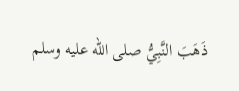ذَهَبَ النَّبِيُّ صلى الله عليه وسلم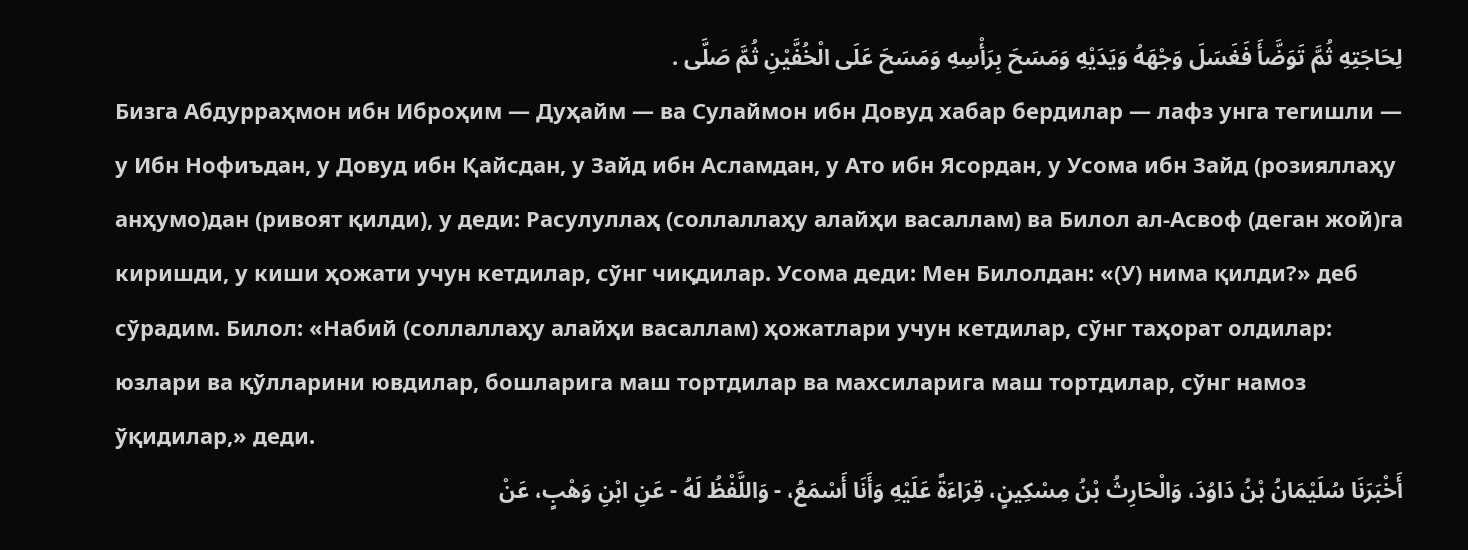لِحَاجَتِهِ ثُمَّ تَوَضَّأَ فَغَسَلَ وَجْهَهُ وَيَدَيْهِ وَمَسَحَ بِرَأْسِهِ وَمَسَحَ عَلَى الْخُفَّيْنِ ثُمَّ صَلَّى .
Бизга Абдурраҳмон ибн Иброҳим — Дуҳайм — ва Сулаймон ибн Довуд хабар бердилар — лафз унга тегишли — у Ибн Нофиъдан, у Довуд ибн Қайсдан, у Зайд ибн Асламдан, у Ато ибн Ясордан, у Усома ибн Зайд (розияллаҳу анҳумо)дан (ривоят қилди), у деди: Расулуллаҳ (соллаллаҳу алайҳи васаллам) ва Билол ал-Асвоф (деган жой)га киришди, у киши ҳожати учун кетдилар, сўнг чиқдилар. Усома деди: Мен Билолдан: «(У) нима қилди?» деб сўрадим. Билол: «Набий (соллаллаҳу алайҳи васаллам) ҳожатлари учун кетдилар, сўнг таҳорат олдилар: юзлари ва қўлларини ювдилар, бошларига маш тортдилар ва махсиларига маш тортдилар, сўнг намоз ўқидилар,» деди.
أَخْبَرَنَا سُلَيْمَانُ بْنُ دَاوُدَ، وَالْحَارِثُ بْنُ مِسْكِينٍ، قِرَاءَةً عَلَيْهِ وَأَنَا أَسْمَعُ، - وَاللَّفْظُ لَهُ - عَنِ ابْنِ وَهْبٍ، عَنْ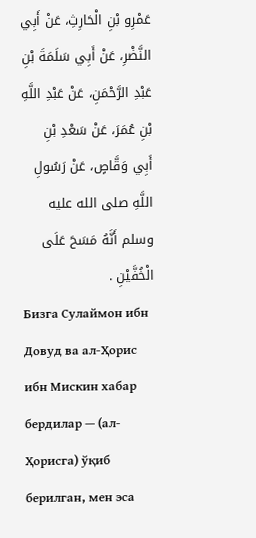عَمْرِو بْنِ الْحَارِثِ، عَنْ أَبِي النَّضْرِ، عَنْ أَبِي سَلَمَةَ بْنِ عَبْدِ الرَّحْمَنِ، عَنْ عَبْدِ اللَّهِ بْنِ عُمَرَ، عَنْ سَعْدِ بْنِ أَبِي وَقَّاصٍ، عَنْ رَسُولِ اللَّهِ صلى الله عليه وسلم أَنَّهُ مَسَحَ عَلَى الْخُفَّيْنِ .
Бизга Сулаймон ибн Довуд ва ал-Ҳорис ибн Мискин хабар бердилар — (ал-Ҳорисга) ўқиб берилган, мен эса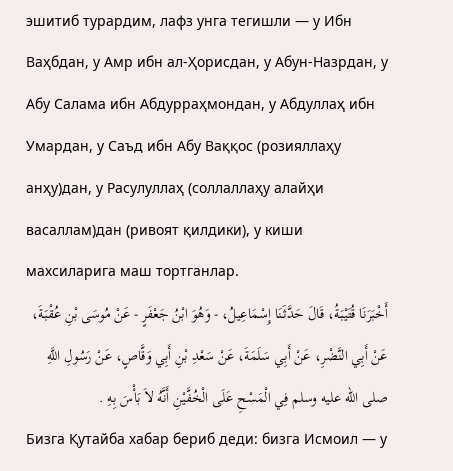эшитиб турардим, лафз унга тегишли — у Ибн Ваҳбдан, у Амр ибн ал-Ҳорисдан, у Абун-Назрдан, у Абу Салама ибн Абдурраҳмондан, у Абдуллаҳ ибн Умардан, у Саъд ибн Абу Ваққос (розияллаҳу анҳу)дан, у Расулуллаҳ (соллаллаҳу алайҳи васаллам)дан (ривоят қилдики), у киши махсиларига маш тортганлар.
أَخْبَرَنَا قُتَيْبَةُ، قَالَ حَدَّثَنَا إِسْمَاعِيلُ، - وَهُوَ ابْنُ جَعْفَرٍ - عَنْ مُوسَى بْنِ عُقْبَةَ، عَنْ أَبِي النَّضْرِ، عَنْ أَبِي سَلَمَةَ، عَنْ سَعْدِ بْنِ أَبِي وَقَّاصٍ، عَنْ رَسُولِ اللَّهِ صلى الله عليه وسلم فِي الْمَسْحِ عَلَى الْخُفَّيْنِ أَنَّهُ لاَ بَأْسَ بِهِ .
Бизга Қутайба хабар бериб деди: бизга Исмоил — у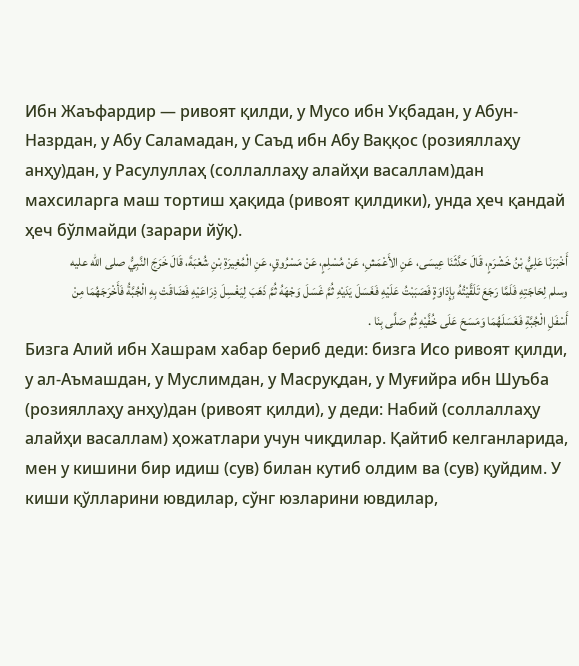Ибн Жаъфардир — ривоят қилди, у Мусо ибн Уқбадан, у Абун-Назрдан, у Абу Саламадан, у Саъд ибн Абу Ваққос (розияллаҳу анҳу)дан, у Расулуллаҳ (соллаллаҳу алайҳи васаллам)дан махсиларга маш тортиш ҳақида (ривоят қилдики), унда ҳеч қандай ҳеч бўлмайди (зарари йўқ).
أَخْبَرَنَا عَلِيُّ بْنُ خَشْرَمٍ، قَالَ حَدَّثَنَا عِيسَى، عَنِ الأَعْمَشِ، عَنْ مُسْلِمٍ، عَنْ مَسْرُوقٍ، عَنِ الْمُغِيرَةِ بْنِ شُعْبَةَ، قَالَ خَرَجَ النَّبِيُّ صلى الله عليه وسلم لِحَاجَتِهِ فَلَمَّا رَجَعَ تَلَقَّيْتُهُ بِإِدَاوَةٍ فَصَبَبْتُ عَلَيْهِ فَغَسَلَ يَدَيْهِ ثُمَّ غَسَلَ وَجْهَهُ ثُمَّ ذَهَبَ لِيَغْسِلَ ذِرَاعَيْهِ فَضَاقَتْ بِهِ الْجُبَّةُ فَأَخْرَجَهُمَا مِنْ أَسْفَلِ الْجُبَّةِ فَغَسَلَهُمَا وَمَسَحَ عَلَى خُفَّيْهِ ثُمَّ صَلَّى بِنَا .
Бизга Алий ибн Хашрам хабар бериб деди: бизга Исо ривоят қилди, у ал-Аъмашдан, у Муслимдан, у Масруқдан, у Муғийра ибн Шуъба (розияллаҳу анҳу)дан (ривоят қилди), у деди: Набий (соллаллаҳу алайҳи васаллам) ҳожатлари учун чиқдилар. Қайтиб келганларида, мен у кишини бир идиш (сув) билан кутиб олдим ва (сув) қуйдим. У киши қўлларини ювдилар, сўнг юзларини ювдилар,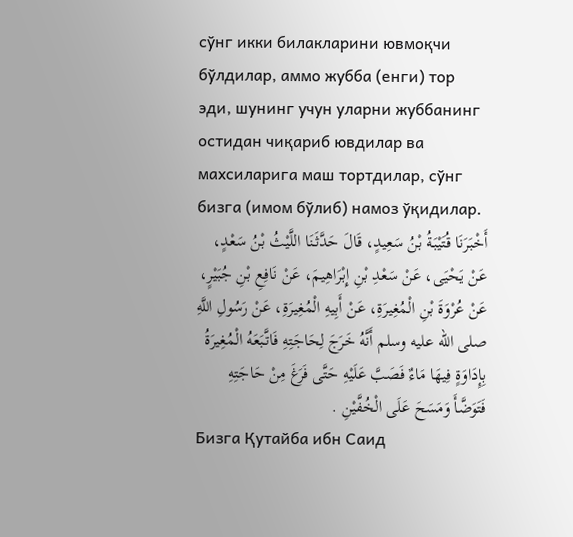сўнг икки билакларини ювмоқчи бўлдилар, аммо жубба (енги) тор эди, шунинг учун уларни жуббанинг остидан чиқариб ювдилар ва махсиларига маш тортдилар, сўнг бизга (имом бўлиб) намоз ўқидилар.
أَخْبَرَنَا قُتَيْبَةُ بْنُ سَعِيدٍ، قَالَ حَدَّثَنَا اللَّيْثُ بْنُ سَعْدٍ، عَنْ يَحْيَى، عَنْ سَعْدِ بْنِ إِبْرَاهِيمَ، عَنْ نَافِعِ بْنِ جُبَيْرٍ، عَنْ عُرْوَةَ بْنِ الْمُغِيرَةِ، عَنْ أَبِيهِ الْمُغِيرَةِ، عَنْ رَسُولِ اللَّهِ صلى الله عليه وسلم أَنَّهُ خَرَجَ لِحَاجَتِهِ فَاتَّبَعَهُ الْمُغِيرَةُ بِإِدَاوَةٍ فِيهَا مَاءٌ فَصَبَّ عَلَيْهِ حَتَّى فَرَغَ مِنْ حَاجَتِهِ فَتَوَضَّأَ وَمَسَحَ عَلَى الْخُفَّيْنِ .
Бизга Қутайба ибн Саид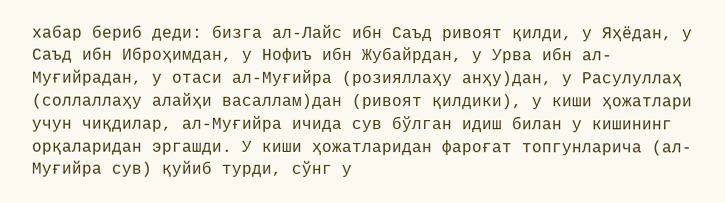хабар бериб деди: бизга ал-Лайс ибн Саъд ривоят қилди, у Яҳёдан, у Саъд ибн Иброҳимдан, у Нофиъ ибн Жубайрдан, у Урва ибн ал-Муғийрадан, у отаси ал-Муғийра (розияллаҳу анҳу)дан, у Расулуллаҳ (соллаллаҳу алайҳи васаллам)дан (ривоят қилдики), у киши ҳожатлари учун чиқдилар, ал-Муғийра ичида сув бўлган идиш билан у кишининг орқаларидан эргашди. У киши ҳожатларидан фароғат топгунларича (ал-Муғийра сув) қуйиб турди, сўнг у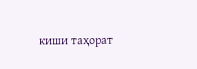киши таҳорат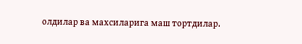олдилар ва махсиларига маш тортдилар.